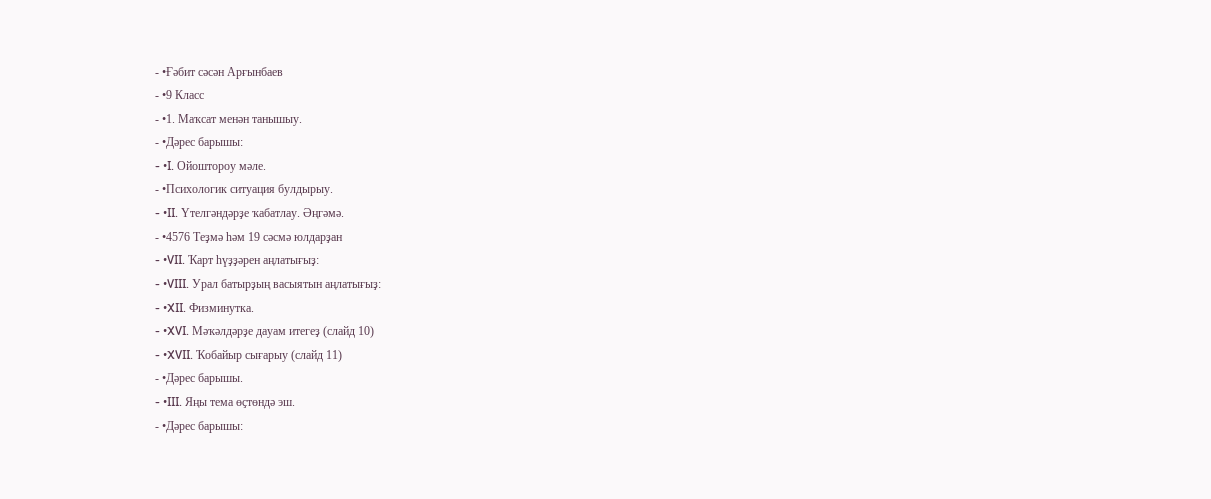- •Ғәбит сәсән Арғынбаев
- •9 Класс
- •1. Маҡсат менән танышыу.
- •Дәрес барышы:
- •I. Ойоштороу мәле.
- •Психологик ситуация булдырыу.
- •II. Үтелгәндәрҙе ҡабатлау. Әңгәмә.
- •4576 Теҙмә һәм 19 сәсмә юлдарҙан
- •VII. Ҡарт һүҙҙәрен аңлатығыҙ:
- •VIII. Урал батырҙың васыятын аңлатығыҙ:
- •XII. Физминутка.
- •XVI. Мәҡәлдәрҙе дауам итегеҙ (слайд 10)
- •XVII. Ҡобайыр сығарыу (слайд 11)
- •Дәрес барышы.
- •III. Яңы тема өҫтөндә эш.
- •Дәрес барышы: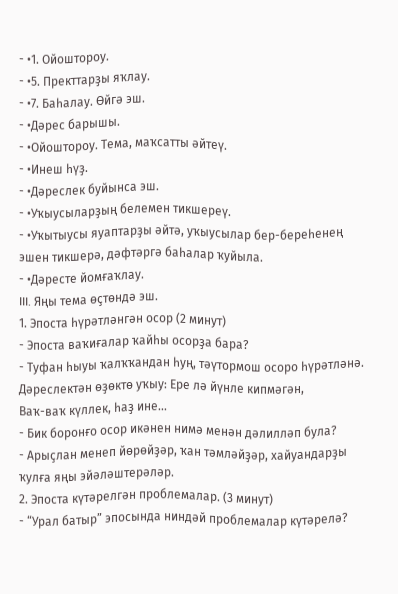- •1. Ойоштороу.
- •5. Пректтарҙы яҡлау.
- •7. Баһалау. Өйгә эш.
- •Дәрес барышы.
- •Ойоштороу. Тема, маҡсатты әйтеү.
- •Инеш һүҙ.
- •Дәреслек буйынса эш.
- •Уҡыусыларҙың белемен тикшереү.
- •Уҡытыусы яуаптарҙы әйтә, уҡыусылар бер-береһенең эшен тикшерә, дәфтәргә баһалар ҡуйыла.
- •Дәресте йомғаҡлау.
III. Яңы тема өҫтөндә эш.
1. Эпоста һүрәтләнгән осор (2 минут)
- Эпоста ваҡиғалар ҡайһы осорҙа бара?
- Туфан һыуы ҡалҡҡандан һуң, тәүтормош осоро һүрәтләнә.
Дәреслектән өҙөктө уҡыу: Ере лә йүнле кипмәгән,
Ваҡ-ваҡ күллек, һаҙ ине...
- Бик боронғо осор икәнен нимә менән дәлилләп була?
- Арыҫлан менеп йөрөйҙәр, ҡан тәмләйҙәр, хайуандарҙы ҡулға яңы эйәләштерәләр.
2. Эпоста күтәрелгән проблемалар. (3 минут)
- “Урал батыр” эпосында ниндәй проблемалар күтәрелә?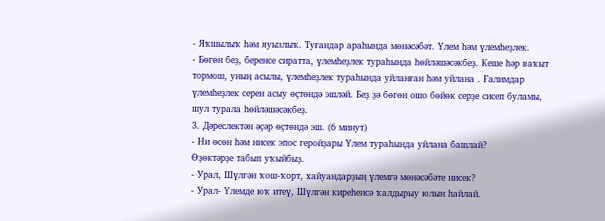- Яҡшылыҡ һәм яуызлыҡ. Туғандар араһында мөнәсәбәт. Үлем һәм үлемһеҙлек.
- Бөгөн беҙ, беренсе сиратта, үлемһеҙлек тураһында һөйләшәсәкбеҙ. Кеше һәр ваҡыт тормош, уның асылы, үлемһеҙлек тураһында уйланған һәм уйлана . Ғалимдар үлемһеҙлек серен асыу өҫтөндә эшләй. Беҙ ҙә бөгөн ошо бөйөк серҙе сисеп буламы, шул турала һөйләшәсәкбеҙ.
3. Дәреслектән әҫәр өҫтөндә эш. (6 минут)
- Ни өсөн һәм нисек эпос геройҙары Үлем тураһында уйлана башлай?
Өҙөктәрҙе табып уҡыйбыҙ.
- Урал, Шүлгән ҡош-ҡорт, хайуандарҙың үлемгә мөнәсәбәте нисек?
- Урал- Үлемде юҡ итеү, Шүлгән киреһенсә ҡалдырыу юлын һайлай.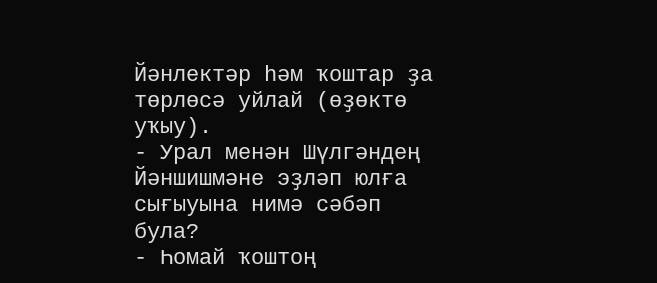Йәнлектәр һәм ҡоштар ҙа төрлөсә уйлай (өҙөктө уҡыу).
- Урал менән Шүлгәндең Йәншишмәне эҙләп юлға сығыуына нимә сәбәп була?
- Һомай ҡоштоң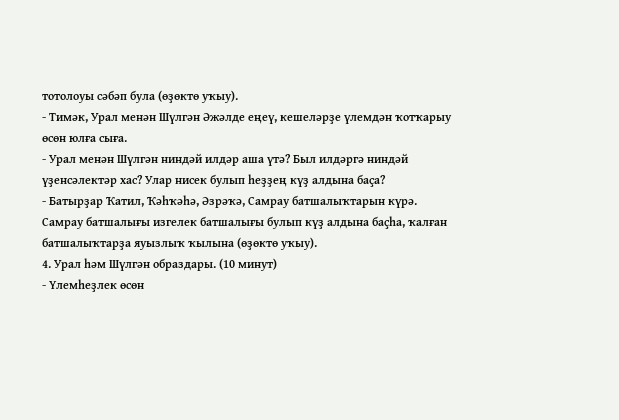тотолоуы сәбәп була (өҙөктө уҡыу).
- Тимәк, Урал менән Шүлгән Әжәлде еңеү, кешеләрҙе үлемдән ҡотҡарыу өсөн юлға сыға.
- Урал менән Шүлгән ниндәй илдәр аша үтә? Был илдәргә ниндәй үҙенсәлектәр хас? Улар нисек булып һеҙҙең күҙ алдына баҫа?
- Батырҙар Ҡатил, Ҡәһҡәһә, Әзрәҡә, Самрау батшалыҡтарын күрә. Самрау батшалығы изгелек батшалығы булып күҙ алдына баҫһа, ҡалған батшалыҡтарҙа яуызлыҡ ҡылына (өҙөктө уҡыу).
4. Урал һәм Шүлгән образдары. (10 минут)
- Үлемһеҙлек өсөн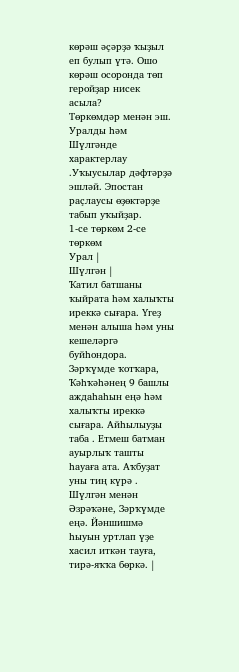көрәш әҫәрҙә ҡыҙыл еп булып үтә. Ошо көрәш осоронда төп геройҙар нисек асыла?
Төркөмдәр менән эш. Уралды һәм Шүлгәнде характерлау .Уҡыусылар дәфтәрҙә эшләй. Эпостан раҫлаусы өҙөктәрҙе табып уҡыйҙар.
1-се төркөм 2-се төркөм
Урал |
Шүлгән |
Ҡатил батшаны ҡыйрата һәм халыҡты иреккә сығара. Үгеҙ менән алыша һәм уны кешеләргә буйһондора. Зәрҡүмде ҡотҡара, Ҡәһҡәһәнең 9 башлы аждаһаһын еңә һәм халыҡты иреккә сығара. Айһылыуҙы таба . Етмеш батман ауырлыҡ ташты һауаға ата. Аҡбуҙат уны тиң күрә . Шүлгән менән Әзрәҡәне, Зәрҡүмде еңә. Йәншишмә һыуын уртлап үҙе хасил иткән тауға, тирә-яҡҡа бөркә. |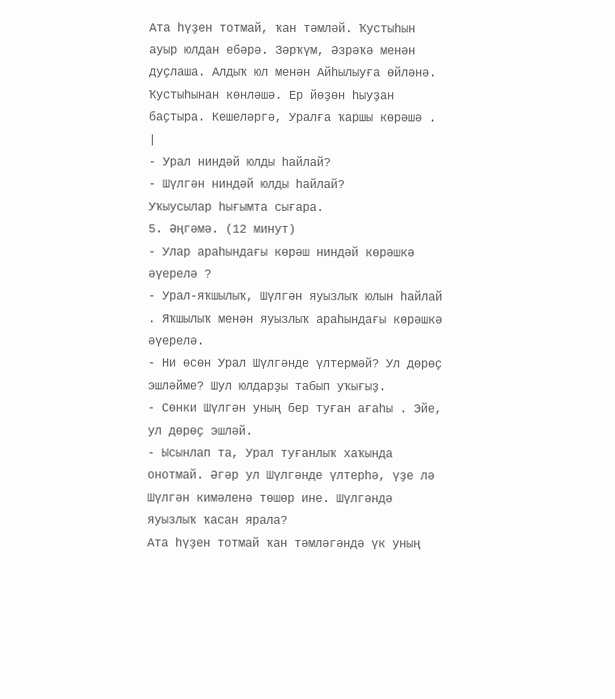Ата һүҙен тотмай, ҡан тәмләй. Ҡустыһын ауыр юлдан ебәрә. Зәрҡүм, Әзрәҡә менән дуҫлаша. Алдыҡ юл менән Айһылыуға өйләнә. Ҡустыһынан көнләшә. Ер йөҙөн һыуҙан баҫтыра. Кешеләргә, Уралға ҡаршы көрәшә . |
- Урал ниндәй юлды һайлай?
- Шүлгән ниндәй юлды һайлай?
Уҡыусылар һығымта сығара.
5. Әңгәмә. (12 минут)
- Улар араһындағы көрәш ниндәй көрәшкә әүерелә ?
- Урал-яҡшылыҡ, Шүлгән яуызлыҡ юлын һайлай . Яҡшылыҡ менән яуызлыҡ араһындағы көрәшкә әүерелә.
- Ни өсөн Урал Шүлгәнде үлтермәй? Ул дөрөҫ эшләйме? Шул юлдарҙы табып уҡығыҙ.
- Сөнки Шүлгән уның бер туған ағаһы . Эйе, ул дөрөҫ эшләй.
- Ысынлап та, Урал туғанлыҡ хаҡында онотмай. Әгәр ул Шүлгәнде үлтерһә, үҙе лә Шүлгән кимәленә төшөр ине. Шүлгәндә яуызлыҡ ҡасан ярала?
Ата һүҙен тотмай ҡан тәмләгәндә үк уның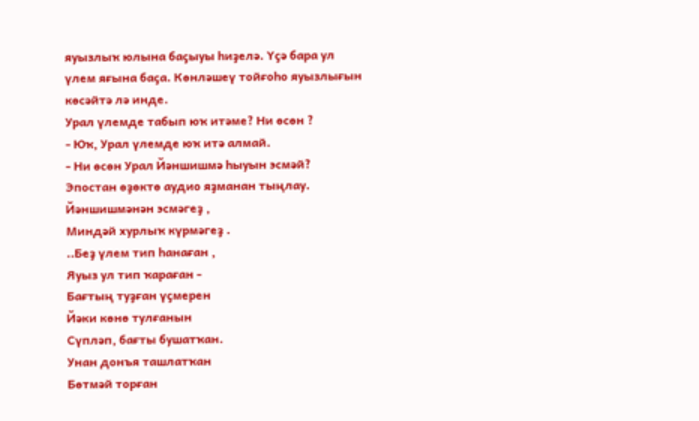яуызлыҡ юлына баҫыуы һиҙелә. Үҫә бара ул үлем яғына баҫа. Көнләшеү тойғоһо яуызлығын көсәйтә лә инде.
Урал үлемде табып юҡ итәме? Ни өсөн ?
- Юҡ, Урал үлемде юҡ итә алмай.
- Ни өсөн Урал Йәншишмә һыуын эсмәй?
Эпостан өҙөктө аудио яҙманан тыңлау.
Йәншишмәнән эсмәгеҙ ,
Миндәй хурлыҡ күрмәгеҙ .
..Беҙ үлем тип һанаған ,
Яуыз ул тип ҡараған -
Бағтың туҙған үҫмерен
Йәки көнө тулғанын
Сүпләп, бағты бушатҡан.
Унан донъя ташлатҡан
Бөтмәй торған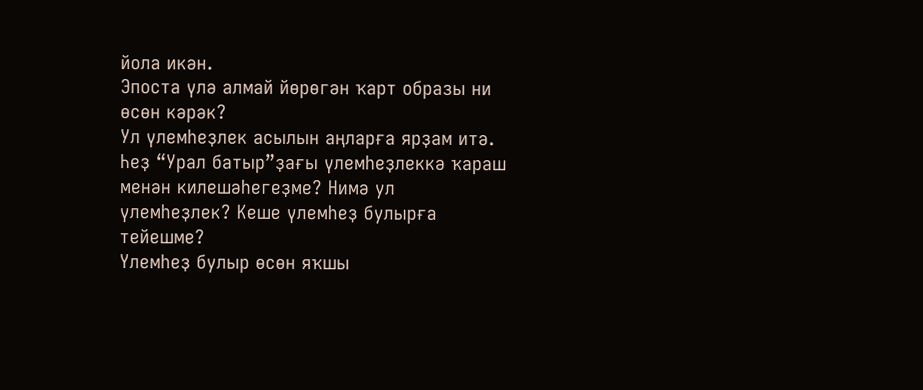йола икән.
Эпоста үлә алмай йөрөгән ҡарт образы ни өсөн кәрәк?
Ул үлемһеҙлек асылын аңларға ярҙам итә.
Һеҙ “Урал батыр”ҙағы үлемһеҙлеккә ҡараш менән килешәһегеҙме? Нимә ул үлемһеҙлек? Кеше үлемһеҙ булырға тейешме?
Үлемһеҙ булыр өсөн яҡшы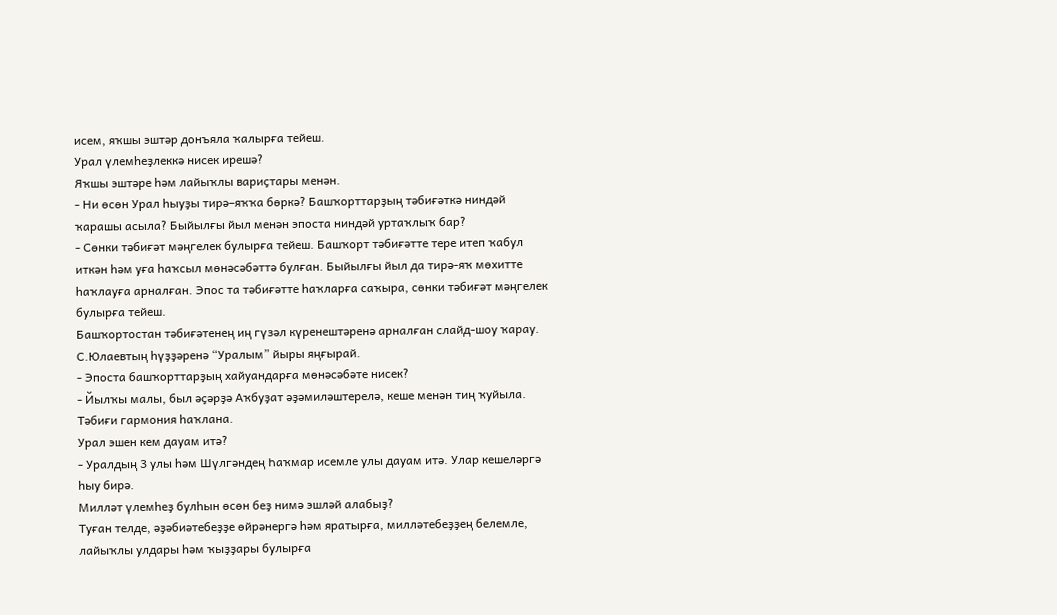исем, яҡшы эштәр донъяла ҡалырға тейеш.
Урал үлемһеҙлеккә нисек ирешә?
Яҡшы эштәре һәм лайыҡлы вариҫтары менән.
- Ни өсөн Урал һыуҙы тирә–яҡҡа бөркә? Башҡорттарҙың тәбиғәткә ниндәй ҡарашы асыла? Быйылғы йыл менән эпоста ниндәй уртаҡлыҡ бар?
- Сөнки тәбиғәт мәңгелек булырға тейеш. Башҡорт тәбиғәтте тере итеп ҡабул иткән һәм уға һаҡсыл мөнәсәбәттә булған. Быйылғы йыл да тирә-яҡ мөхитте һаҡлауға арналған. Эпос та тәбиғәтте һаҡларға саҡыра, сөнки тәбиғәт мәңгелек булырға тейеш.
Башҡортостан тәбиғәтенең иң гүзәл күренештәренә арналған слайд-шоу ҡарау. С.Юлаевтың һүҙҙәренә “Уралым” йыры яңғырай.
- Эпоста башҡорттарҙың хайуандарға мөнәсәбәте нисек?
- Йылҡы малы, был әҫәрҙә Аҡбуҙат әҙәмиләштерелә, кеше менән тиң ҡуйыла. Тәбиғи гармония һаҡлана.
Урал эшен кем дауам итә?
- Уралдың 3 улы һәм Шүлгәндең Һаҡмар исемле улы дауам итә. Улар кешеләргә һыу бирә.
Милләт үлемһеҙ булһын өсөн беҙ нимә эшләй алабыҙ?
Туған телде, әҙәбиәтебеҙҙе өйрәнергә һәм яратырға, милләтебеҙҙең белемле, лайыҡлы улдары һәм ҡыҙҙары булырға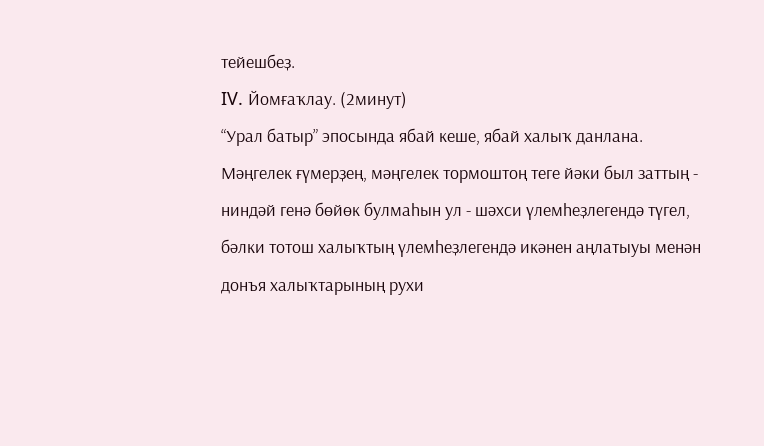тейешбеҙ.
IV. Йомғаҡлау. (2минут)
“Урал батыр” эпосында ябай кеше, ябай халыҡ данлана. Мәңгелек ғүмерҙең, мәңгелек тормоштоң теге йәки был заттың - ниндәй генә бөйөк булмаһын ул - шәхси үлемһеҙлегендә түгел, бәлки тотош халыҡтың үлемһеҙлегендә икәнен аңлатыуы менән донъя халыҡтарының рухи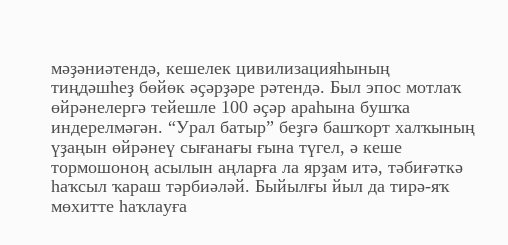мәҙәниәтендә, кешелек цивилизацияһының тиңдәшһеҙ бөйөк әҫәрҙәре рәтендә. Был эпос мотлаҡ өйрәнелергә тейешле 100 әҫәр араһына бушҡа индерелмәгән. “Урал батыр” беҙгә башҡорт халҡының үҙаңын өйрәнеү сығанағы ғына түгел, ә кеше тормошоноң асылын аңларға ла ярҙам итә, тәбиғәткә һаҡсыл ҡараш тәрбиәләй. Быйылғы йыл да тирә-яҡ мөхитте һаҡлауға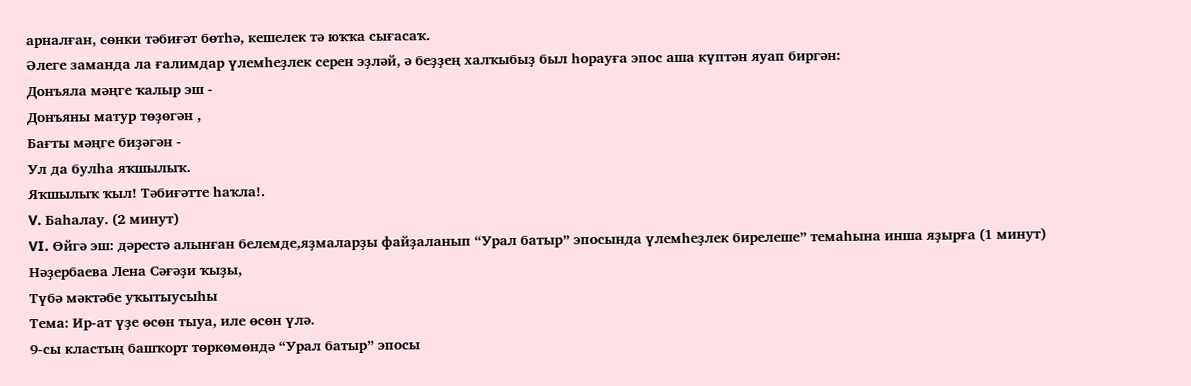арналған, сөнки тәбиғәт бөтһә, кешелек тә юҡҡа сығасаҡ.
Әлеге заманда ла ғалимдар үлемһеҙлек серен эҙләй, ә беҙҙең халҡыбыҙ был һорауға эпос аша күптән яуап биргән:
Донъяла мәңге ҡалыр эш -
Донъяны матур төҙөгән ,
Бағты мәңге биҙәгән -
Ул да булһа яҡшылыҡ.
Яҡшылыҡ ҡыл! Тәбиғәтте һаҡла!.
V. Баһалау. (2 минут)
VI. Өйгә эш: дәрестә алынған белемде,яҙмаларҙы файҙаланып “Урал батыр” эпосында үлемһеҙлек бирелеше” темаһына инша яҙырға (1 минут)
Нәҙербаева Лена Сәғәҙи ҡыҙы,
Түбә мәктәбе уҡытыусыһы
Тема: Ир-ат үҙе өсөн тыуа, иле өсөн үлә.
9-сы кластың башҡорт төркөмөндә “Урал батыр” эпосы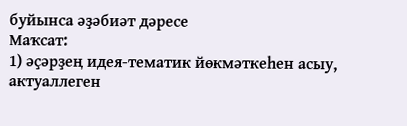буйынса әҙәбиәт дәресе
Маҡсат:
1) әҫәрҙең идея-тематик йөкмәткеһен асыу, актуаллеген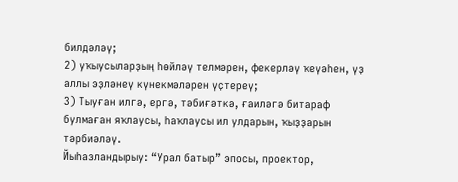билдәләү;
2) уҡыусыларҙың һөйләү телмәрен, фекерләү ҡеүәһен, үҙ аллы эҙләнеү күнекмәләрен үҫтереү;
3) Тыуған илгә, ергә, тәбиғәткә, ғаиләгә битараф булмаған яҡлаусы, һаҡлаусы ил улдарын, ҡыҙҙарын тәрбиәләү.
Йыһазландырыу: “Урал батыр” эпосы, проектор,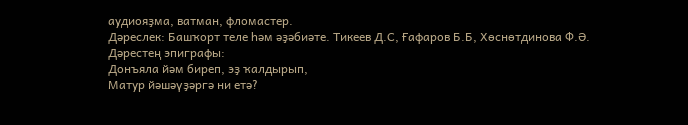аудиояҙма, ватман, фломастер.
Дәреслек: Башҡорт теле һәм әҙәбиәте. Тикеев Д.С, Ғафаров Б.Б, Хөснөтдинова Ф.Ә.
Дәрестең эпиграфы:
Донъяла йәм биреп, эҙ ҡалдырып,
Матур йәшәүҙәргә ни етә?